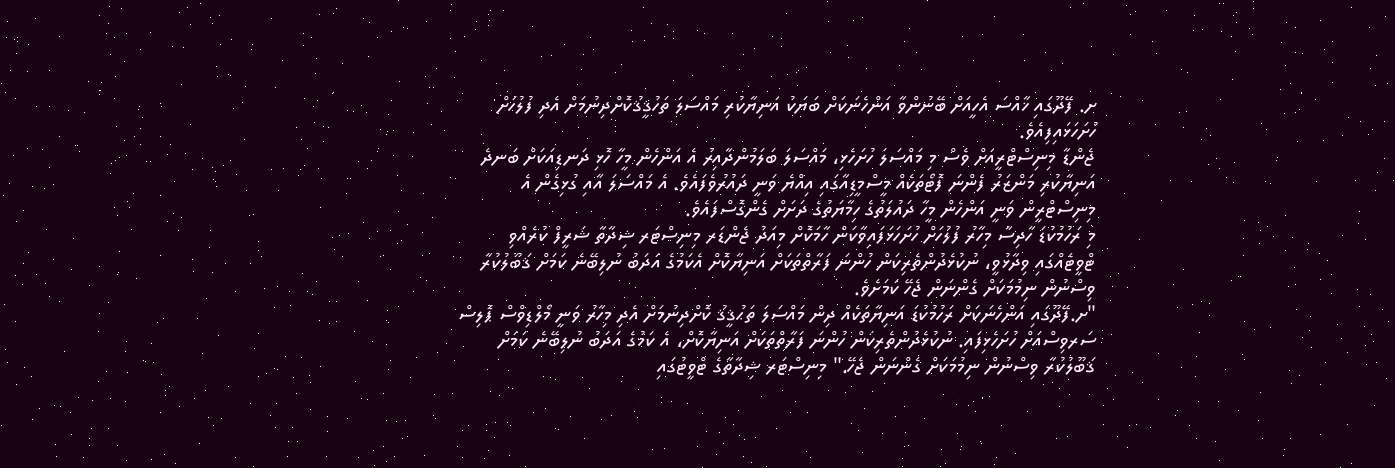ށ. ފޭދޫގައި ޚާއްސަ އެހީއަށް ބޭނުންވާ އަންހެނަކަށް ބަޔަކު އަނިޔާކުރި މައްސަލަ ތަހުޤީޤުކޮށްދިނުމަށް އެދި ފުލުހަށް ހުށަހަޅައިފިއެވެ.
ޖެންޑާ މިނިސްޓްރީއަށް ވެސް މި މައްސަލަ ހުށަހެޅި، މައްސަލަ ބަލަމުންދާއިރު އެ އަންހެން މީހާ ހޮޅި ދަނޑިއަކަށް ބަނދެ އަނިޔާކުރި މަންޒަރު ފެންނަ ފޮޓޯތަކެއް މީސްމީޑިއާގައި އިއްޔެ ވަނީ ދައުރުވެފައެވެ. އެ މައްސަލަ އާއި ގުޅިގެން އެ މިނިސްޓްރީން ވަނީ އަންހެން މީހާ ދައުލަތުގެ ހިމާޔަތުގެ ދަށަށް ގެންގޮސްފައެވެ.
މި ރަހުމުކުޑަ ހާދިސާ މިހާރު ފުލުހަށް ހުށަހަޅަފައިވާކަން ހާމަކޮށް މިއަދު ޖެންޑަރ މިނިސްޓަރ ޝިދާތާ ޝަރީފް ކުރެއްވި ޓްވީޓެއްގައި ވިދާޅުވީ، ނުކުޅެދުންތެރިކަން ހުންނަ ފަރާތްތަކަށް އަނިޔާކޮށް އެކަމުގެ އަދަބު ނުލިބޭނެ ކަމަށް ޤަބޫލުކުރާ ވިސްނުން ނިމުމަކަށް ގެންނަން ޖެހޭ ކަމަށެވެ.
"ށ.ފޭދޫގައި އަންހެނަކަށް ރަހުމުކުޑަ އަނިޔާތަކެއް ދިން މައްސަލަ ތަޙުޤީޤު ކޮށްދިނުމަށް އެދި މިހާރު ވަނީ މޯލްޑިވްސް ޕޮލިސް ސަރވިސްއަށް ހުށަހެޅިފައި. ނުކުޅެދުންތެރިކަން ހުންނަ ފަރާތްތަކަށް އަނިޔާކޮށް، އެ ކަމުގެ އަދަބު ނުލިބޭނެ ކަމަށް ޤަބޫލުކުރާ ވިސްނުން ނިމުމަކަށް ގެންނަން ޖެހޭ." މިނިސްޓަރ ޝިދާތާގެ ޓްވީޓުގައި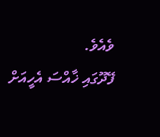ވެއެވެ.
ފޭދޫގައި ޚާއްސަ އެހީއަށް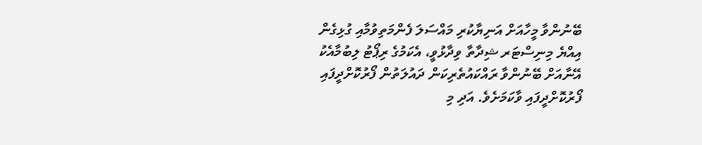ބޭނުންވާ މީހާއަށް އަނިޔާކުރި މައްސަލަ ފެންމަތިވުމާއި ގުޅިގެން އިއްޔެ މިނިސްޓަރ ޝިދާތާ ވިދާޅުވީ، އެކަމުގެ ރިޕޯޓު ލިބުމާއެކު އޭނާއަށް ބޭނުންވާ ރައްކައުތެރިކަން ދައުލަތުން ފޯރުކޮށްދީފައި ފޯރުކޮށްދީފައި ވާކަމަށެވެ. އަދި މި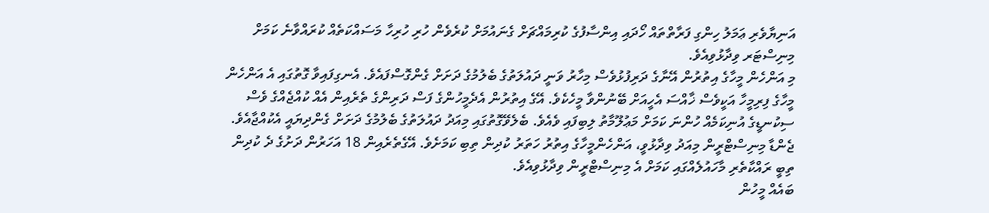އަނިޔާވެރި ޢަމަލު ހިންގި ފަރާތްތައް ހޯދައި އިންސާފުގެ ކުރިމައްޗަށް ގެނައުމަށް ކުރެވެން ހުރި ހުރިހާ މަސައްކަތެއް ކުރައްވާނެ ކަމަށް މިނިސްޓަރ ވިދާޅުވިއެވެ.
މި އަންހެން މީހާގެ އިތުރުން އޭނާގެ ދަރިފުޅުވެސް މިހާރު ވަނީ ދައުލަތުގެ ބެލުމުގެ ދަށަށް ގެންގޮސްފައެވެ. އެނގިފައިވާ ގޮތުގައި އެ އަންހެން މީހާގެ ފިރިމީހާ އަކީވެސް ޚާއްސަ އެހީއަށް ބޭނުންވާ މީހެކެވެ. އޭގެ އިތުރުން އެދެމީހުންގެ ފަސް ދަރިންގެ ތެރެއިން އެއް ކުއްޖެއްގެ ވެސް ސިކުނޑީގެ އުނިކަމެއް ހުންނަ ކަމަށް މަޢުލޫމާތު ލިބިފައި ވެއެވެ. ބެލެވޭގޮތުގައި މިއަދު ދައުލަތުގެ ބެލުމުގެ ދަށަށް ގެންދިޔައީ އެކުއްޖާއެވެ.
ޖެންޑާ މިނިސްޓްރީން މިއަދު ވިދާޅުވީ، އަންހެންމީހާގެ އިތުރު ހަތަރު ކުދިން ތިބި ކަމަށެވެ. އޭގެތެރެއިން 18 އަހަރުން ދަށުގެ ދެ ކުދިން ތިބީ ރައްކާތެރި މާހައުލެއްގައި ކަމަށް އެ މިނިސްޓްރީން ވިދާޅުވިއެވެ.
ބައެއް މީހުން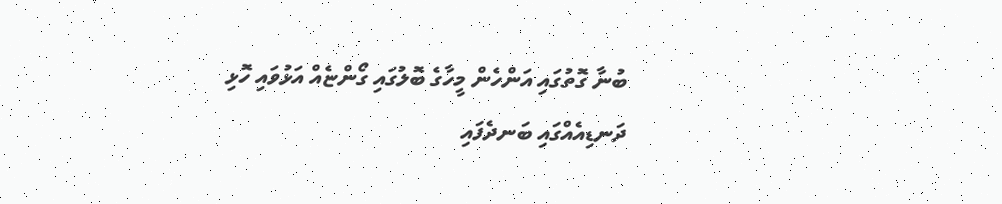ބުނާ ގޮތުގައި އަންހެން މީހާގެ ބޮލުގައި ގޯންޏެއް އަޅުވައި ހޮޅި ދަނޑިއެއްގައި ބަނދެފައި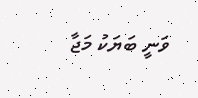ވަނީ ބަޔަކު މަޖާ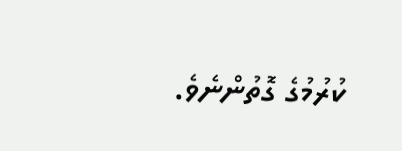ކުރުމުގެ ގޮތުންނެވެ.